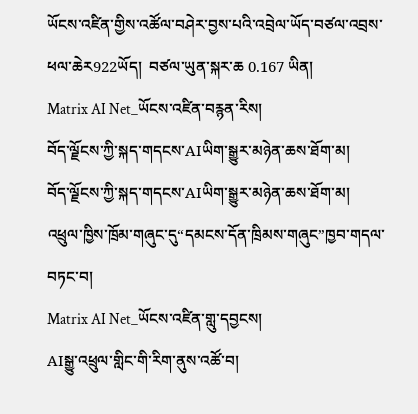ཡོངས་འཛིན་གྱིས་འཚོལ་བཤེར་བྱས་པའི་འབྲེལ་ཡོད་བཙལ་འབྲས་ཕལ་ཆེར922ཡོད།  བཙལ་ཡུན་སྐར་ཆ 0.167 ཡིན།
Matrix AI Net_ཡོངས་འཛིན་བརྙན་རིས།
བོད་ལྗོངས་ཀྱི་སྐད་གདངས་AIཡིག་སྒྱུར་མཉེན་ཆས་ཐོག་མ།
བོད་ལྗོངས་ཀྱི་སྐད་གདངས་AIཡིག་སྒྱུར་མཉེན་ཆས་ཐོག་མ།
འཕྲུལ་ཁྱིས་ཁྲོམ་གཞུང་དུ“དམངས་དོན་ཁྲིམས་གཞུང”ཁྱབ་གདལ་བཏང་བ།
Matrix AI Net_ཡོངས་འཛིན་གླུ་དབྱངས།
AIསྒྱུ་འཕྲུལ་གླིང་གི་རིག་ནུས་འཚོ་བ།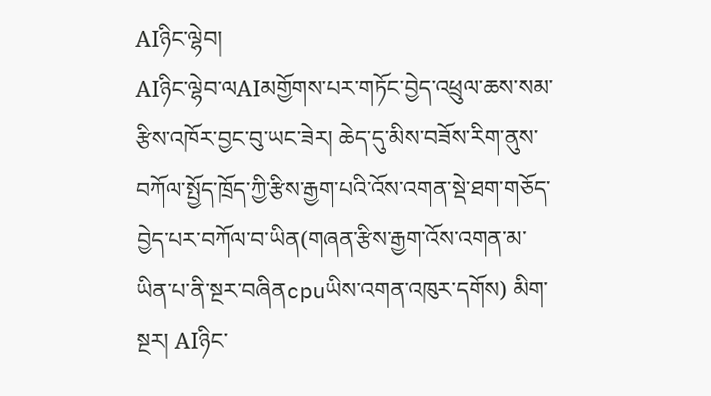AIཉིང་ལྷེབ།
AIཉིང་ལྷེབ་ལAIམགྱོགས་པར་གཏོང་བྱེད་འཕྲུལ་ཆས་སམ་རྩིས་འཁོར་བྱང་བུ་ཡང་ཟེར། ཆེད་དུ་མིས་བཟོས་རིག་ནུས་བཀོལ་སྤྱོད་ཁྲོད་ཀྱི་རྩིས་རྒྱག་པའི་འོས་འགན་སྡེ་ཐག་གཅོད་བྱེད་པར་བཀོལ་བ་ཡིན(གཞན་རྩིས་རྒྱག་འོས་འགན་མ་ཡིན་པ་ནི་སྔར་བཞིནcpuཡིས་འགན་འཁུར་དགོས) མིག་སྔར། AIཉིང་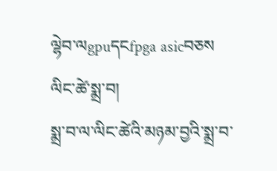ལྷེབ་ལgpuདངfpga asicབཅས
ལིང་ཚེ་སྨྲ་བ།
སྨྲ་བ་ལ་ལིང་ཚེའི་མཉམ་བྱའི་སྨྲ་བ་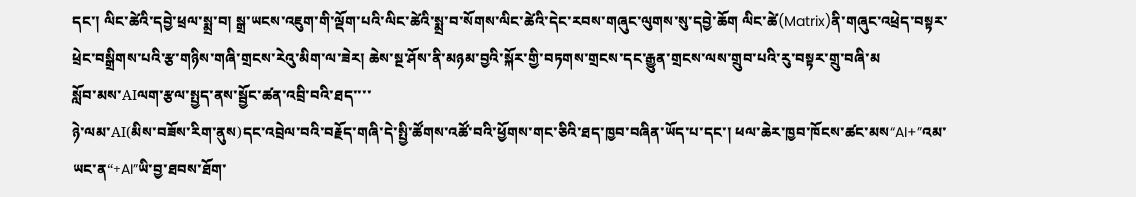དང་། ལིང་ཚེའི་དབྱེ་ཕྲལ་སྨྲ་བ། སྒྲ་ཡངས་འཇུག་གི་ལྡོག་པའི་ལིང་ཚེའི་སྨྲ་བ་སོགས་ལིང་ཚེའི་དེང་རབས་གཞུང་ལུགས་སུ་དབྱེ་ཆོག ལིང་ཚེ(Matrix)ནི་གཞུང་འཕྲེད་བསྟར་ཕྲེང་བསྒྲིགས་པའི་རྩ་གཉིས་གཞི་གྲངས་རེའུ་མིག་ལ་ཟེར། ཆེས་སྔ་ཤོས་ནི་མཉམ་བྱའི་སྐོར་གྱི་བཏགས་གྲངས་དང་རྒྱུན་གྲངས་ལས་གྲུབ་པའི་རུ་བསྟར་གྲུ་བཞི་མ
སློབ་མས་AIལག་རྩལ་སྤྱད་ནས་སྦྱོང་ཚན་འབྲི་བའི་ཐད་་་་
ཉེ་ལམ་AI(མིས་བཟོས་རིག་ནུས)དང་འབྲེལ་བའི་བརྗོད་གཞི་དེ་སྤྱི་ཚོགས་འཚོ་བའི་ཕྱོགས་གང་ཅིའི་ཐད་ཁྱབ་བཞིན་ཡོད་པ་དང་། ཕལ་ཆེར་ཁྱབ་ཁོངས་ཚང་མས“AI+”འམ་ཡང་ན“+AI”ཡི་བྱ་ཐབས་ཐོག་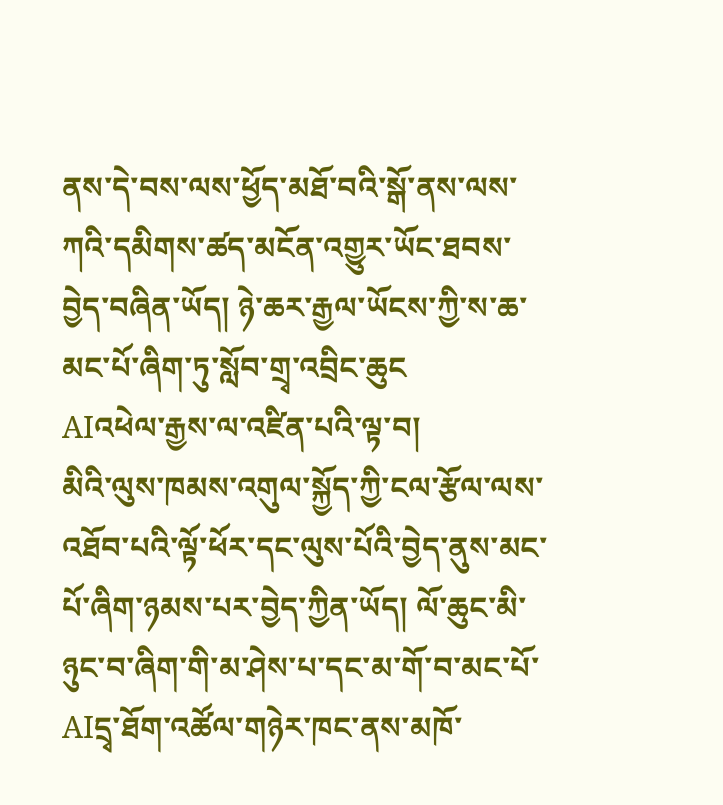ནས་དེ་བས་ལས་ཕྱོད་མཐོ་བའི་སྒོ་ནས་ལས་ཀའི་དམིགས་ཚད་མངོན་འགྱུར་ཡོང་ཐབས་བྱེད་བཞིན་ཡོད། ཉེ་ཆར་རྒྱལ་ཡོངས་ཀྱི་ས་ཆ་མང་པོ་ཞིག་ཏུ་སློབ་གྲྭ་འབྲིང་ཆུང
AIའཕེལ་རྒྱས་ལ་འཛིན་པའི་ལྟ་བ།
མིའི་ལུས་ཁམས་འགུལ་སྐྱོད་ཀྱི་ངལ་རྩོལ་ལས་འཐོབ་པའི་ལྟོ་ཕོར་དང་ལུས་པོའི་བྱེད་ནུས་མང་པོ་ཞིག་ཉམས་པར་བྱེད་ཀྱིན་ཡོད། ལོ་ཆུང་མི་ཉུང་བ་ཞིག་གི་མ་ཤེས་པ་དང་མ་གོ་བ་མང་པོ་AIདྲྭ་ཐོག་འཚོལ་གཉེར་ཁང་ནས་མཁོ་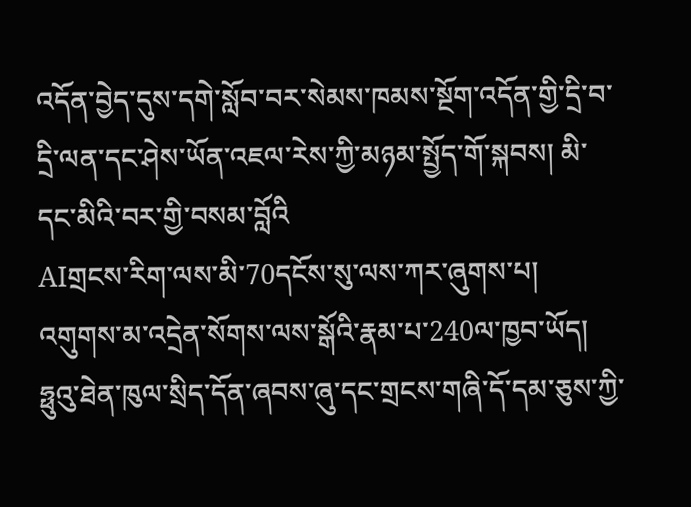འདོན་བྱེད་དུས་དགེ་སློབ་བར་སེམས་ཁམས་སྔོག་འདོན་གྱི་དྲི་བ་དྲི་ལན་དང་ཤེས་ཡོན་འཇལ་རེས་ཀྱི་མཉམ་སྤྱོད་གོ་སྐབས། མི་དང་མིའི་བར་གྱི་བསམ་བློའི
AIགྲངས་རིག་ལས་མི་70དངོས་སུ་ལས་ཀར་ཞུགས་པ།
འགུགས་མ་འདྲེན་སོགས་ལས་སྒོའི་རྣམ་པ་240ལ་ཁྱབ་ཡོད། ཧྥུའུ་ཐེན་ཁུལ་སྲིད་དོན་ཞབས་ཞུ་དང་གྲངས་གཞི་དོ་དམ་ཅུས་ཀྱི་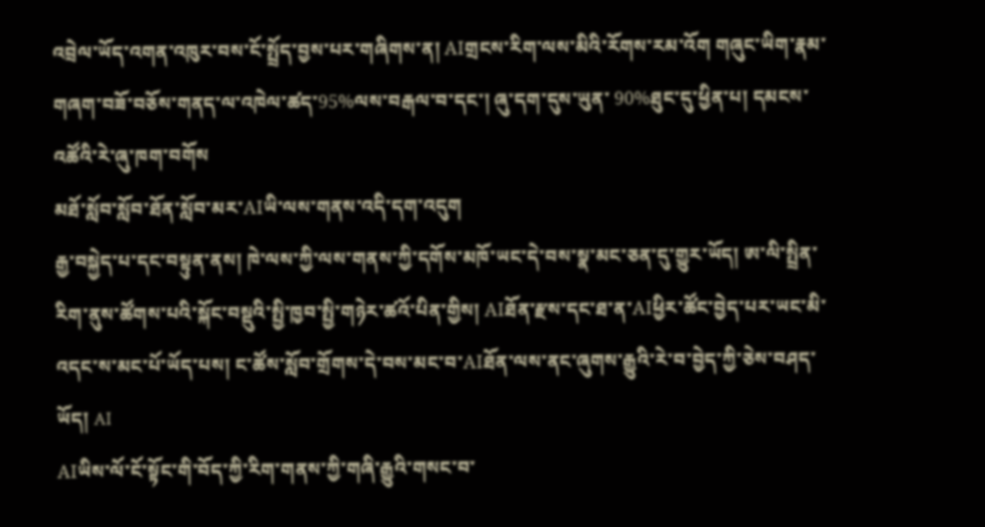འབྲེལ་ཡོད་འགན་འཁུར་བས་ངོ་སྤྲོད་བྱས་པར་གཞིགས་ན། AIགྲངས་རིག་ལས་མིའི་རོགས་རམ་འོག གཞུང་ཡིག་རྣམ་གཞག་བཟོ་བཅོས་གནད་ལ་འཁེལ་ཚད་95%ལས་བརྒལ་བ་དང་། ཞུ་དག་དུས་ཡུན་ 90%ཐུང་དུ་ཕྱིན་པ། དམངས་འཚོའི་རེ་ཞུ་ཁག་བགོས
མཐོ་སློབ་སློབ་ཐོན་སློབ་མར་AIཡི་ལས་གནས་འདི་དག་འདུག
རྒྱ་བསྐྱེད་པ་དང་བསྟུན་ནས། ཁེ་ལས་ཀྱི་ལས་གནས་ཀྱི་དགོས་མཁོ་ཡང་དེ་བས་སྣ་མང་ཅན་དུ་གྱུར་ཡོད། ཨ་ལི་སྤྲིན་རིག་ནུས་ཚོགས་པའི་སྐོང་བསྡུའི་སྤྱི་ཁྱབ་སྤྱི་གཉེར་ཚའོ་པིན་གྱིས། AIཐོན་རྫས་དང་ཐ་ན་AIཕྱིར་ཚོང་བྱེད་པར་ཡང་མི་འདང་ས་མང་པོ་ཡོད་པས། ང་ཚོས་སློབ་གྲོགས་དེ་བས་མང་བ་AIཐོན་ལས་ནང་ཞུགས་རྒྱུའི་རེ་བ་བྱེད་ཀྱི་ཅེས་བཤད་ཡོད། AI
AIཡིས་ལོ་ངོ་སྟོང་གི་བོད་ཀྱི་རིག་གནས་ཀྱི་གཞི་རྒྱུའི་གསང་བ་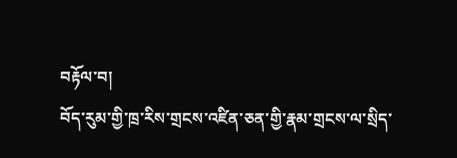བརྟོལ་བ།
བོད་རུམ་གྱི་ཁྲ་རིས་གྲངས་འཛིན་ཅན་གྱི་རྣམ་གྲངས་ལ་སྲིད་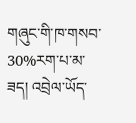གཞུང་གི་ཁ་གསབ་30%རག་པ་མ་ཟད། འབྲེལ་ཡོད་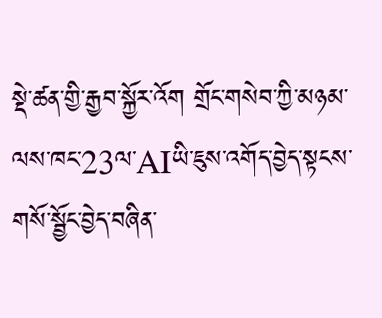སྡེ་ཚན་གྱི་རྒྱབ་སྐྱོར་འོག གྲོང་གསེབ་ཀྱི་མཉམ་ལས་ཁང་23ལ་AIཡི་ཇུས་འགོད་བྱེད་སྟངས་གསོ་སྦྱོང་བྱེད་བཞིན་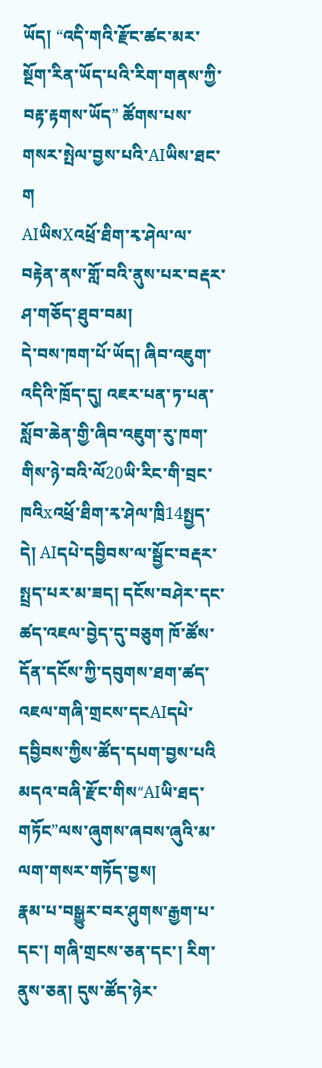ཡོད། “འདི་གའི་རྫོང་ཚང་མར་སྔོག་རིན་ཡོད་པའི་རིག་གནས་ཀྱི་བརྟ་རྟགས་ཡོད” ཚོགས་པས་གསར་སྤེལ་བྱས་པའི་AIཡིས་ཐང་ག
AIཡིསXའཕྲོ་ཐིག་རྭ་ཤེལ་ལ་བརྟེན་ནས་གློ་བའི་ནུས་པར་བརྡར་ཤ་གཅོད་ཐུབ་བམ།
དེ་བས་ཁག་པོ་ཡོད། ཞིབ་འཇུག་འདིའི་ཁྲོད་དུ། འཇར་པན་ཏ་པན་སློབ་ཆེན་གྱི་ཞིབ་འཇུག་རུ་ཁག་གིས་ཉེ་བའི་ལོ20ཡི་རིང་གི་བྲང་ཁའིxའཕྲོ་ཐིག་རྭ་ཤེལ་ཁྲི14སྤྱད་དེ། AIདཔེ་དབྱིབས་ལ་སྦྱོང་བརྡར་སྤྲད་པར་མ་ཟད། དངོས་བཤེར་དང་ཚད་འཇལ་བྱེད་དུ་བཅུག ཁོ་ཚོས་དོན་དངོས་ཀྱི་དབུགས་ཐག་ཚད་འཇལ་གཞི་གྲངས་དངAIདཔེ་དབྱིབས་ཀྱིས་ཚོད་དཔག་བྱས་པའི
མདའ་བཞི་རྫོང་གིས“AIཡི་ཐད་གཏོང”ལས་ཞུགས་ཞབས་ཞུའི་མ་ལག་གསར་གཏོད་བྱས།
རྣམ་པ་བསྒྱུར་བར་ཤུགས་རྒྱག་པ་དང་། གཞི་གྲངས་ཅན་དང་། རིག་ནུས་ཅན། དུས་ཚོད་ཉེར་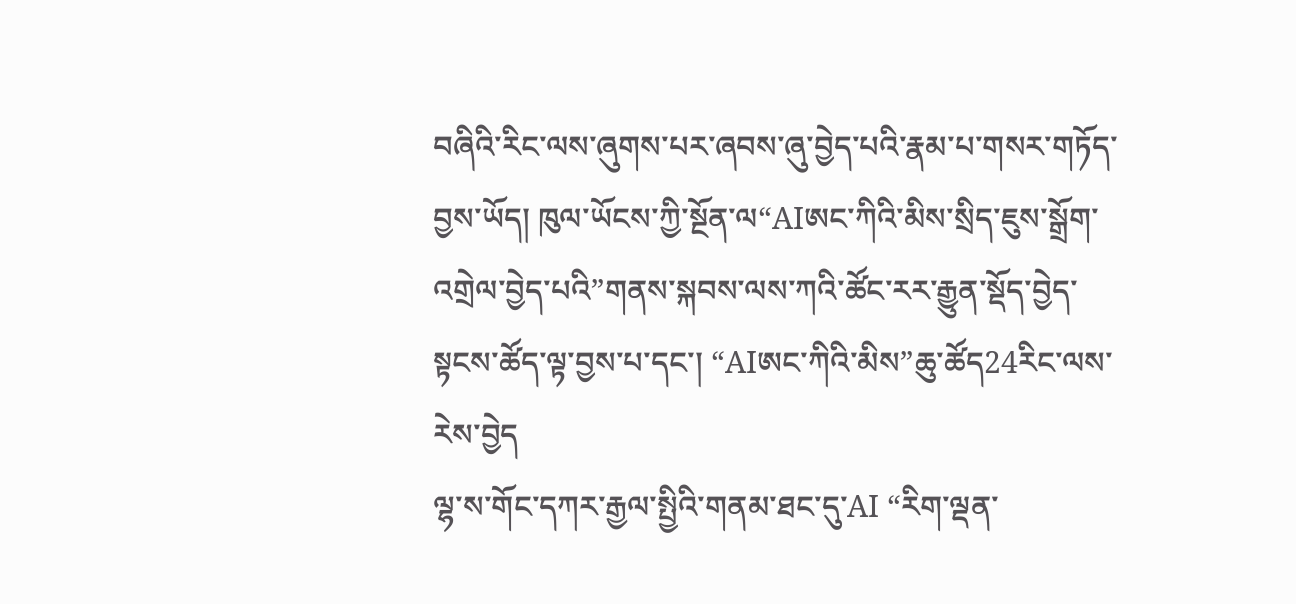བཞིའི་རིང་ལས་ཞུགས་པར་ཞབས་ཞུ་བྱེད་པའི་རྣམ་པ་གསར་གཏོད་བྱས་ཡོད། ཁུལ་ཡོངས་ཀྱི་སྔོན་ལ“AIཨང་ཀིའི་མིས་སྲིད་ཇུས་སྒྲོག་འགྲེལ་བྱེད་པའི”གནས་སྐབས་ལས་ཀའི་ཚོང་རར་རྒྱུན་སྡོད་བྱེད་སྟངས་ཚོད་ལྟ་བྱས་པ་དང་། “AIཨང་ཀིའི་མིས”ཆུ་ཚོད24རིང་ལས་རེས་བྱེད
ལྷ་ས་གོང་དཀར་རྒྱལ་སྤྱིའི་གནམ་ཐང་དུ་AI “རིག་ལྡན་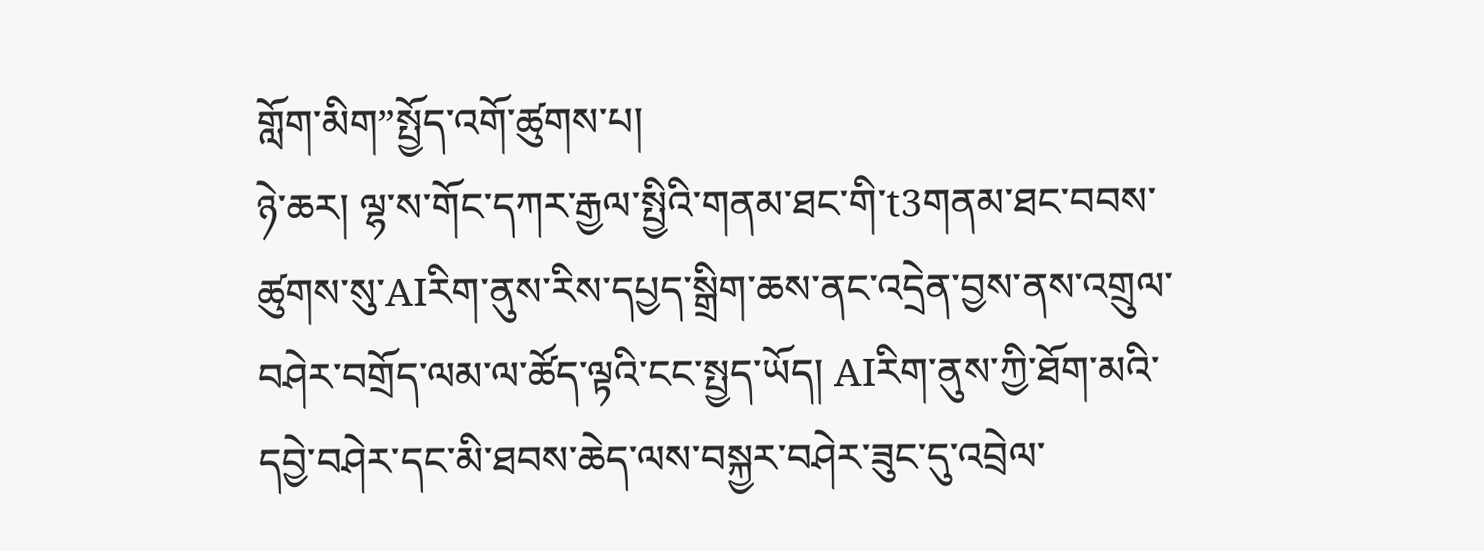གློག་མིག”སྤྱོད་འགོ་ཚུགས་པ།
ཉེ་ཆར། ལྷ་ས་གོང་དཀར་རྒྱལ་སྤྱིའི་གནམ་ཐང་གི་t3གནམ་ཐང་བབས་ཚུགས་སུ་AIརིག་ནུས་རིས་དཔྱད་སྒྲིག་ཆས་ནང་འདྲེན་བྱས་ནས་འགྲུལ་བཤེར་བགྲོད་ལམ་ལ་ཚོད་ལྟའི་ངང་སྤྱད་ཡོད། AIརིག་ནུས་ཀྱི་ཐོག་མའི་དབྱེ་བཤེར་དང་མི་ཐབས་ཆེད་ལས་བསྐྱར་བཤེར་ཟུང་དུ་འབྲེལ་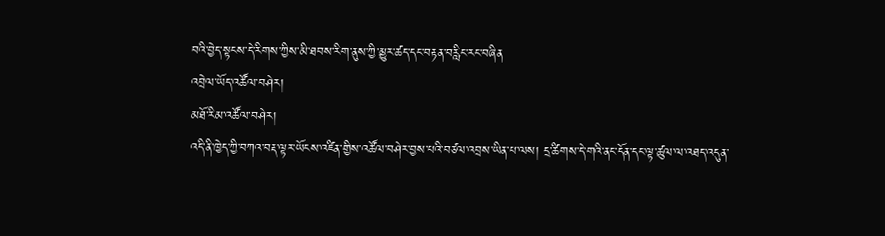བའི་བྱེད་སྟངས་དེ་རིགས་ཀྱིས་མི་ཐབས་རིག་ནུས་ཀྱི་མྱུར་ཚད་དང་བརྟན་བརླིང་རང་བཞིན
འབྲེལ་ཡོད་འཚོལ་བཤེར།
མཐོ་རིམ་འཚོལ་བཤེར།
འདི་ནི་ཁྱེད་ཀྱི་བཀའ་བརྡ་ལྟར་ཡོངས་འཛིན་གྱིས་འཚོལ་བཤེར་བྱས་པའི་བཙལ་འབྲས་ཡིན་པ་ལས། དྲ་ཚིགས་དེ་གའི་ནང་དོན་དང་ལྟ་ཚུལ་ལ་འཐད་འདུན་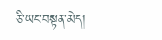ཅི་ཡང་བསྟན་མེད།